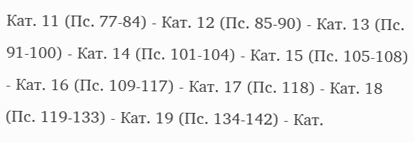Кат. 11 (Пс. 77-84) - Кат. 12 (Пс. 85-90) - Кат. 13 (Пс. 91-100) - Кат. 14 (Пс. 101-104) - Кат. 15 (Пс. 105-108) - Кат. 16 (Пс. 109-117) - Кат. 17 (Пс. 118) - Кат. 18 (Пс. 119-133) - Кат. 19 (Пс. 134-142) - Кат.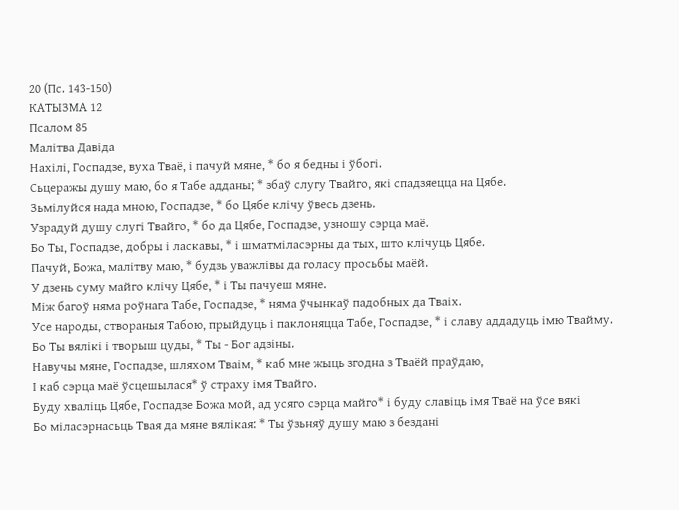20 (Пс. 143-150)
КАТЫЗМА 12
Псалом 85
Малітва Давіда
Нахілі, Госпадзе, вуха Тваё, і пачуй мяне, * бо я бедны і ўбогі.
Сьцеражы душу маю, бо я Табе адданы; * збаў слугу Твайго, які спадзяецца на Цябе.
Зьмілуйся нада мною, Госпадзе, * бо Цябе клічу ўвесь дзень.
Узрадуй душу слугі Твайго, * бо да Цябе, Госпадзе, узношу сэрца маё.
Бо Ты, Госпадзе, добры і ласкавы, * і шматміласэрны да тых, што клічуць Цябе.
Пачуй, Божа, малітву маю, * будзь уважлівы да голасу просьбы маёй.
У дзень суму майго клічу Цябе, * і Ты пачуеш мяне.
Між багоў няма роўнага Табе, Госпадзе, * няма ўчынкаў падобных да Тваіх.
Усе народы, створаныя Табою, прыйдуць і паклоняцца Табе, Госпадзе, * і славу аддадуць імю Твайму.
Бо Ты вялікі і творыш цуды, * Ты - Бог адзіны.
Навучы мяне, Госпадзе, шляхом Тваім, * каб мне жыць згодна з Тваёй праўдаю,
І каб сэрца маё ўсцешылася* ў страху імя Твайго.
Буду хваліць Цябе, Госпадзе Божа мой, ад усяго сэрца майго* і буду славіць імя Тваё на ўсе вякі
Бо міласэрнасьць Твая да мяне вялікая: * Ты ўзьняў душу маю з бездані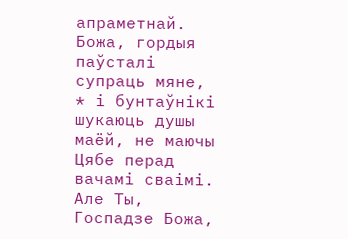апраметнай.
Божа, гордыя паўсталі супраць мяне, * і бунтаўнікі шукаюць душы маёй, не маючы Цябе перад вачамі сваімі.
Але Ты, Госпадзе Божа,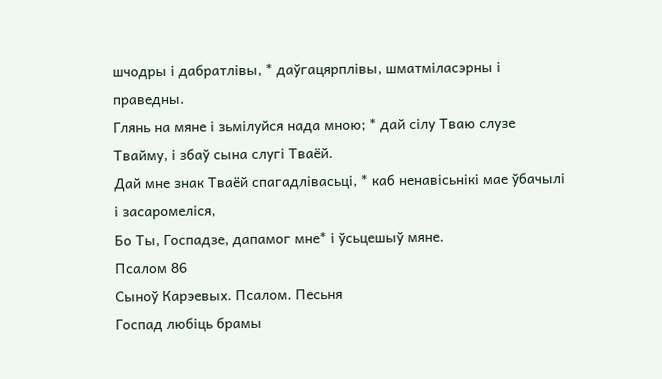шчодры і дабратлівы, * даўгацярплівы, шматміласэрны і праведны.
Глянь на мяне і зьмілуйся нада мною; * дай сілу Тваю слузе Твайму, і збаў сына слугі Тваёй.
Дай мне знак Тваёй спагадлівасьці, * каб ненавісьнікі мае ўбачылі і засаромеліся,
Бо Ты, Госпадзе, дапамог мне* і ўсьцешыў мяне.
Псалом 86
Сыноў Карэевых. Псалом. Песьня
Госпад любіць брамы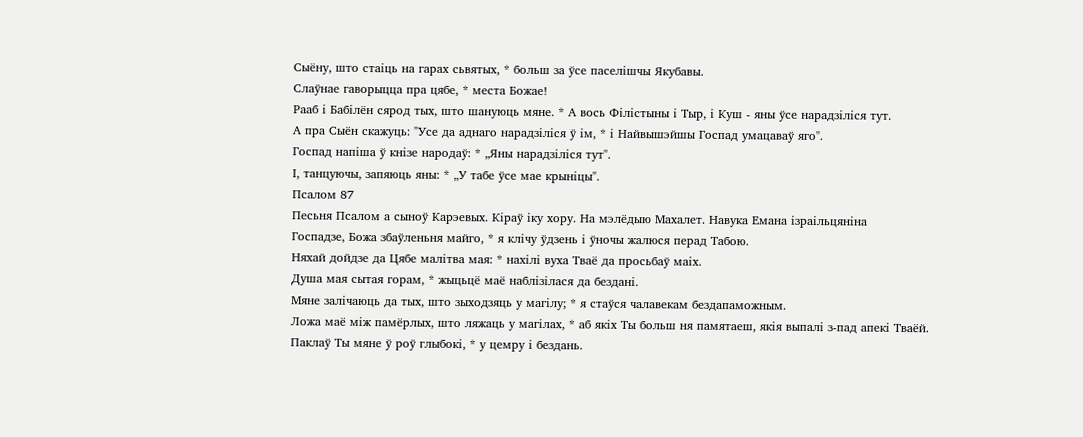Сыёну, што стаіць на гарах сьвятых, * больш за ўсе паселішчы Якубавы.
Слаўнае гаворыцца пра цябе, * места Божае!
Рааб і Бабілён сярод тых, што шануюць мяне. * А вось Філістыны і Тыр, і Куш - яны ўсе нарадзіліся тут.
А пра Сыён скажуць: "Усе да аднаго нарадзіліся ў ім, * і Найвышэйшы Госпад умацаваў яго".
Госпад напіша ў кнізе народаў: * „Яны нарадзіліся тут".
І, танцуючы, запяюць яны: * „У табе ўсе мае крыніцы".
Псалом 87
Песьня Псалом а сыноў Карэевых. Кіраў іку хору. На мэлёдыю Махалет. Навука Емана ізраільцяніна
Госпадзе, Божа збаўленьня майго, * я клічу ўдзень і ўночы жалюся перад Табою.
Няхай дойдзе да Цябе малітва мая: * нахілі вуха Тваё да просьбаў маіх.
Душа мая сытая горам, * жыцьцё маё наблізілася да бездані.
Мяне залічаюць да тых, што зыходзяць у магілу; * я стаўся чалавекам бездапаможным.
Ложа маё між памёрлых, што ляжаць у магілах, * аб якіх Ты больш ня памятаеш, якія выпалі з-пад апекі Тваёй.
Паклаў Ты мяне ў роў глыбокі, * у цемру і бездань.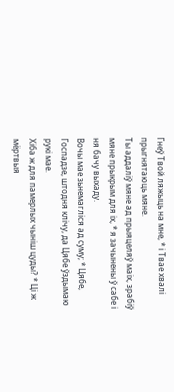Гнеў Твой ляжыць на мне, * і Твае хвалі прыгнятаюць мяне.
Ты аддаліў мяне ад прыяцеляў маіх, зрабіў мяне прыкрым для іх, * я зачынены ў сабе і ня бачу выхаду.
Вочы мае зьнемагліся ад суму; * Цябе, Госпадзе, штодня клічу, да Цябе ўздымаю рукі мае.
Хіба ж для памерлых чыніш цуды? * Ці ж мёртвыя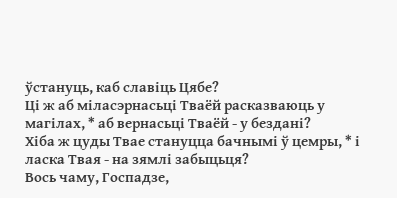ўстануць, каб славіць Цябе?
Ці ж аб міласэрнасьці Тваёй расказваюць у магілах, * аб вернасьці Тваёй - у бездані?
Хіба ж цуды Твае стануцца бачнымі ў цемры, * і ласка Твая - на зямлі забыцьця?
Вось чаму, Госпадзе,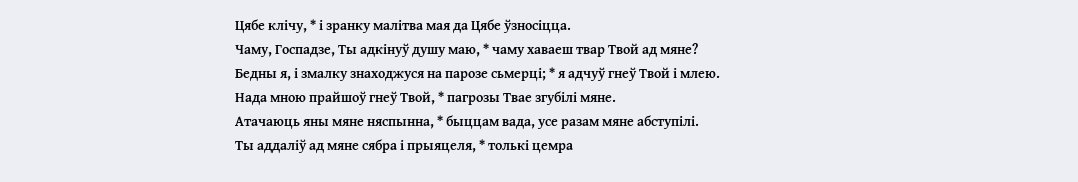Цябе клічу, * і зранку малітва мая да Цябе ўзносіцца.
Чаму, Госпадзе, Ты адкінуў душу маю, * чаму хаваеш твар Твой ад мяне?
Бедны я, і змалку знаходжуся на парозе сьмерці; * я адчуў гнеў Твой і млею.
Нада мною прайшоў гнеў Твой, * пагрозы Твае згубілі мяне.
Атачаюць яны мяне няспынна, * быццам вада, усе разам мяне абступілі.
Ты аддаліў ад мяне сябра і прыяцеля, * толькі цемра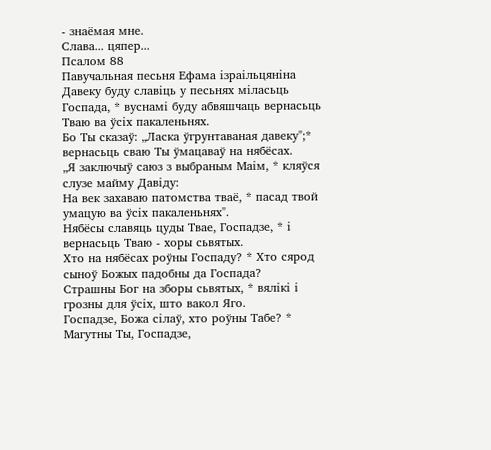- знаёмая мне.
Слава... цяпер...
Псалом 88
Павучальная песьня Ефама ізраільцяніна
Давеку буду славіць у песьнях міласьць Госпада, * вуснамі буду абвяшчаць вернасьць Тваю ва ўсіх пакаленьнях.
Бо Ты сказаў: „Ласка ўгрунтаваная давеку";* вернасьць сваю Ты ўмацаваў на нябёсах.
„Я заключыў саюз з выбраным Маім, * кляўся слузе майму Давіду:
На век захаваю патомства тваё, * пасад твой умацую ва ўсіх пакаленьнях".
Нябёсы славяць цуды Твае, Госпадзе, * і вернасьць Тваю - хоры сьвятых.
Хто на нябёсах роўны Госпаду? * Хто сярод сыноў Божых падобны да Госпада?
Страшны Бог на зборы сьвятых, * вялікі і грозны для ўсіх, што вакол Яго.
Госпадзе, Божа сілаў, хто роўны Табе? * Магутны Ты, Госпадзе,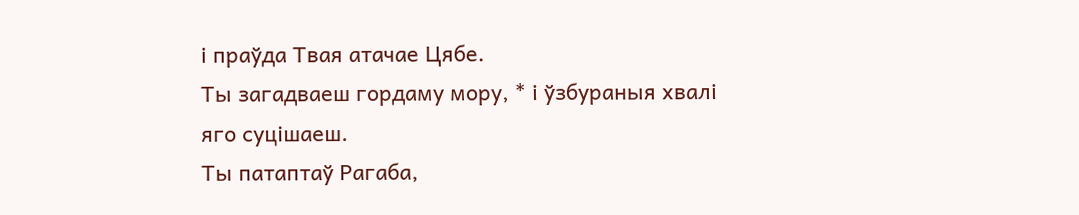і праўда Твая атачае Цябе.
Ты загадваеш гордаму мору, * і ўзбураныя хвалі яго суцішаеш.
Ты патаптаў Рагаба,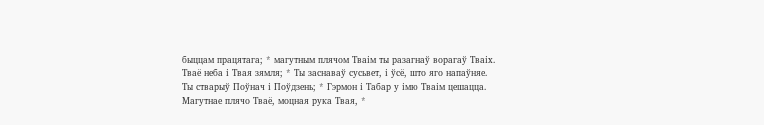быццам працятага; * магутным плячом Тваім ты разагнаў ворагаў Тваіх.
Тваё неба і Твая зямля; * Ты заснаваў сусьвет, і ўсё, што яго напаўняе.
Ты стварыў Поўнач і Поўдзень; * Гэрмон і Табар у імю Тваім цешацца.
Магутнае плячо Тваё, моцная рука Твая, *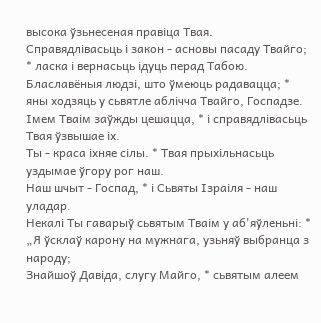высока ўзьнесеная правіца Твая.
Справядлівасьць і закон - асновы пасаду Твайго; * ласка і вернасьць ідуць перад Табою.
Блаславёныя людзі, што ўмеюць радавацца; * яны ходзяць у сьвятле аблічча Твайго, Госпадзе.
Імем Тваім заўжды цешацца, * і справядлівасьць Твая ўзвышае іх.
Ты - краса іхняе сілы. * Твая прыхільнасьць уздымае ўгору рог наш.
Наш шчыт - Госпад, * і Сьвяты Ізраіля - наш уладар.
Некалі Ты гаварыў сьвятым Тваім у аб'яўленьні: * „Я ўсклаў карону на мужнага, узьняў выбранца з народу;
Знайшоў Давіда, слугу Майго, * сьвятым алеем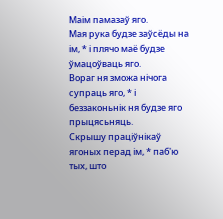Маім памазаў яго.
Мая рука будзе заўсёды на ім, * і плячо маё будзе ўмацоўваць яго.
Вораг ня зможа нічога супраць яго, * і беззаконьнік ня будзе яго прыцясьняць.
Скрышу праціўнікаў ягоных перад ім, * паб'ю тых, што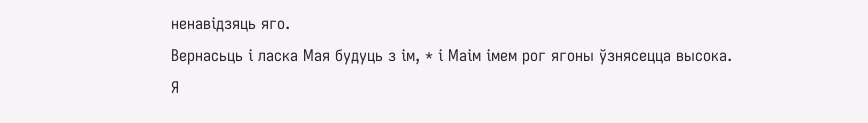ненавідзяць яго.
Вернасьць і ласка Мая будуць з ім, * і Маім імем рог ягоны ўзнясецца высока.
Я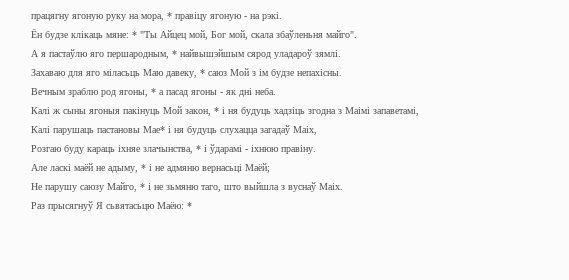працягну ягоную руку на мора, * правіцу ягоную - на рэкі.
Ён будзе клікаць мяне: * "Ты Айцец мой, Бог мой, скала збаўленьня майго".
А я пастаўлю яго першародным, * найвышэйшым сярод уладароў зямлі.
Захаваю для яго міласьць Маю давеку, * саюз Мой з ім будзе непахісны.
Вечным зраблю род ягоны, * а пасад ягоны - як дні неба.
Калі ж сыны ягоныя пакінуць Мой закон, * і ня будуць хадзіць згодна з Маімі запаветамі,
Калі парушаць пастановы Мае* і ня будуць слухацца загадаў Маіх,
Розгаю буду караць іхняе злачынства, * і ўдарамі - іхнюю правіну.
Але ласкі маёй не адыму, * і не адмяню вернасьці Маёй;
Не парушу саюзу Майго, * і не зьмяню таго, што выйшла з вуснаў Маіх.
Раз прысягнуў Я сьвятасьцю Маёю: *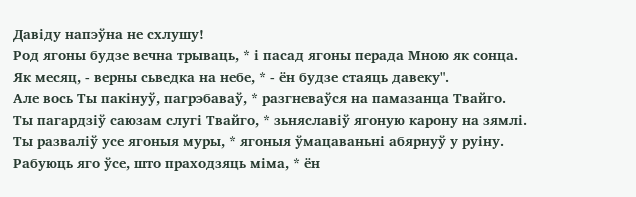Давіду напэўна не схлушу!
Род ягоны будзе вечна трываць, * і пасад ягоны перада Мною як сонца.
Як месяц, - верны сьведка на небе, * - ён будзе стаяць давеку".
Але вось Ты пакінуў, пагрэбаваў, * разгневаўся на памазанца Твайго.
Ты пагардзіў саюзам слугі Твайго, * зьняславіў ягоную карону на зямлі.
Ты разваліў усе ягоныя муры, * ягоныя ўмацаваньні абярнуў у руіну.
Рабуюць яго ўсе, што праходзяць міма, * ён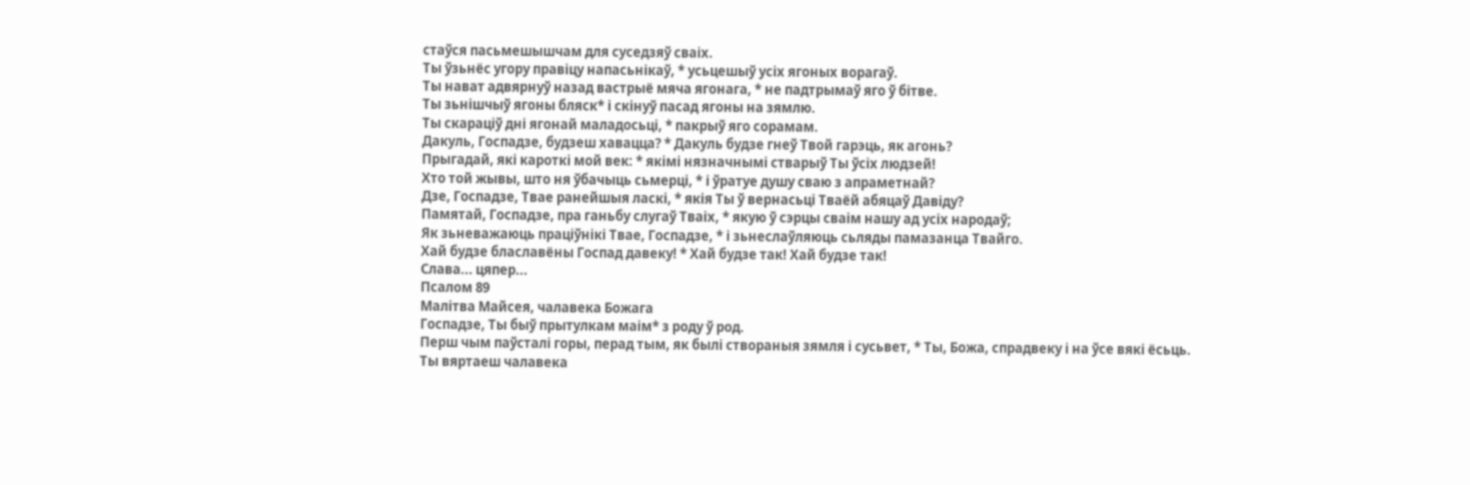стаўся пасьмешышчам для суседзяў сваіх.
Ты ўзьнёс угору правіцу напасьнікаў, * усьцешыў усіх ягоных ворагаў.
Ты нават адвярнуў назад вастрыё мяча ягонага, * не падтрымаў яго ў бітве.
Ты зьнішчыў ягоны бляск* і скінуў пасад ягоны на зямлю.
Ты скараціў дні ягонай маладосьці, * пакрыў яго сорамам.
Дакуль, Госпадзе, будзеш хавацца? * Дакуль будзе гнеў Твой гарэць, як агонь?
Прыгадай, які кароткі мой век: * якімі нязначнымі стварыў Ты ўсіх людзей!
Хто той жывы, што ня ўбачыць сьмерці, * і ўратуе душу сваю з апраметнай?
Дзе, Госпадзе, Твае ранейшыя ласкі, * якія Ты ў вернасьці Тваёй абяцаў Давіду?
Памятай, Госпадзе, пра ганьбу слугаў Тваіх, * якую ў сэрцы сваім нашу ад усіх народаў;
Як зьневажаюць праціўнікі Твае, Госпадзе, * і зьнеслаўляюць сьляды памазанца Твайго.
Хай будзе блаславёны Госпад давеку! * Хай будзе так! Хай будзе так!
Слава... цяпер...
Псалом 89
Малітва Майсея, чалавека Божага
Госпадзе, Ты быў прытулкам маім* з роду ў род.
Перш чым паўсталі горы, перад тым, як былі створаныя зямля і сусьвет, * Ты, Божа, спрадвеку і на ўсе вякі ёсьць.
Ты вяртаеш чалавека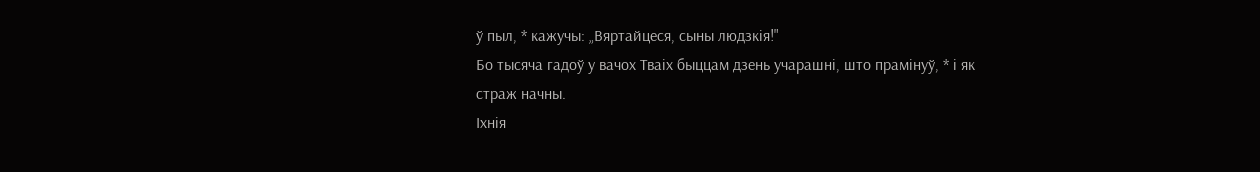ў пыл, * кажучы: „Вяртайцеся, сыны людзкія!"
Бо тысяча гадоў у вачох Тваіх быццам дзень учарашні, што прамінуў, * і як страж начны.
Іхнія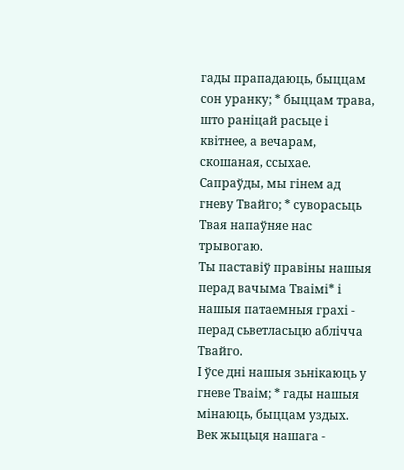гады прападаюць, быццам сон уранку; * быццам трава, што раніцай расьце і квітнее, а вечарам, скошаная, ссыхае.
Сапраўды, мы гінем ад гневу Твайго; * суворасьць Твая напаўняе нас трывогаю.
Ты паставіў правіны нашыя перад вачыма Тваімі* і нашыя патаемныя грахі - перад сьветласьцю аблічча Твайго.
І ўсе дні нашыя зьнікаюць у гневе Тваім; * гады нашыя мінаюць, быццам уздых.
Век жыцьця нашага -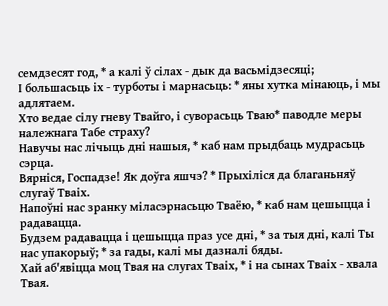семдзесят год, * а калі ў сілах - дык да васьмідзесяці;
І большасьць іх - турботы і марнасьць: * яны хутка мінаюць, і мы адлятаем.
Хто ведае сілу гневу Твайго, і суворасьць Тваю* паводле меры належнага Табе страху?
Навучы нас лічыць дні нашыя, * каб нам прыдбаць мудрасьць сэрца.
Вярніся, Госпадзе! Як доўга яшчэ? * Прыхіліся да благаньняў слугаў Тваіх.
Напоўні нас зранку міласэрнасьцю Тваёю, * каб нам цешыцца і радавацца.
Будзем радавацца і цешыцца праз усе дні, * за тыя дні, калі Ты нас упакорыў; * за гады, калі мы дазналі бяды.
Хай аб'явіцца моц Твая на слугах Тваіх, * і на сынах Тваіх - хвала Твая.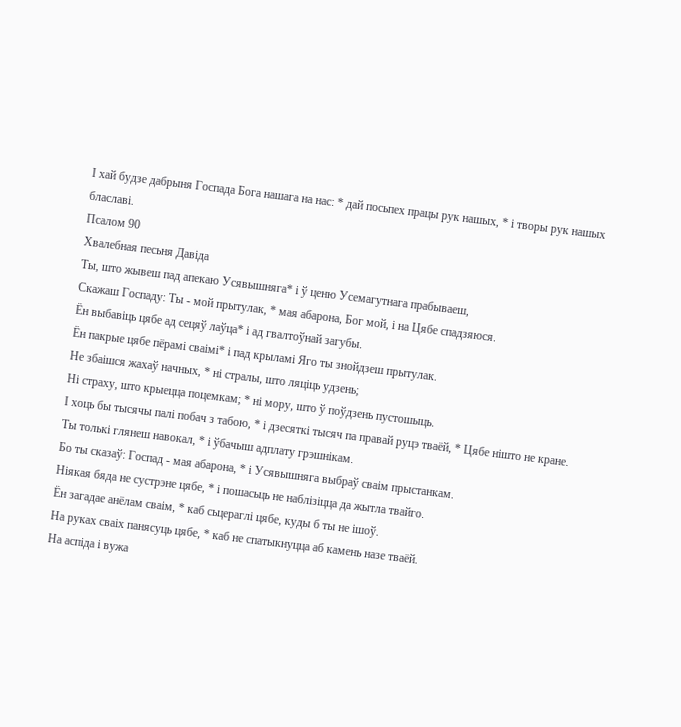І хай будзе дабрыня Госпада Бога нашага на нас: * дай посьпех працы рук нашых, * і творы рук нашых блаславі.
Псалом 90
Хвалебная песьня Давіда
Ты, што жывеш пад апекаю Усявышняга* і ў ценю Усемагутнага прабываеш,
Скажаш Госпаду: Ты - мой прытулак, * мая абарона, Бог мой, і на Цябе спадзяюся.
Ён выбавіць цябе ад сецяў лаўца* і ад гвалтоўнай загубы.
Ён пакрые цябе пёрамі сваімі* і пад крыламі Яго ты знойдзеш прытулак.
Не збаішся жахаў начных, * ні стралы, што ляціць удзень;
Ні страху, што крыецца поцемкам; * ні мору, што ў поўдзень пустошыць.
І хоць бы тысячы палі побач з табою, * і дзесяткі тысяч па правай руцэ тваёй, * Цябе нішто не кране.
Ты толькі глянеш навокал, * і ўбачыш адплату грэшнікам.
Бо ты сказаў: Госпад - мая абарона, * і Усявышняга выбраў сваім прыстанкам.
Ніякая бяда не сустрэне цябе, * і пошасьць не наблізіцца да жытла твайго.
Ён загадае анёлам сваім, * каб сьцераглі цябе, куды б ты не ішоў.
На руках сваіх панясуць цябе, * каб не спатыкнуцца аб камень назе тваёй.
На аспіда і вужа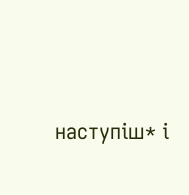наступіш* і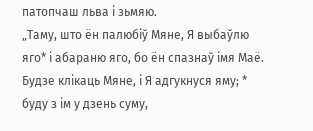патопчаш льва і зьмяю.
„Таму, што ён палюбіў Мяне, Я выбаўлю яго* і абараню яго, бо ён спазнаў імя Маё.
Будзе клікаць Мяне, і Я адгукнуся яму; * буду з ім у дзень суму,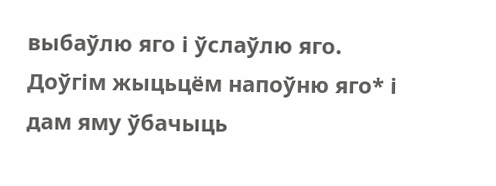выбаўлю яго і ўслаўлю яго.
Доўгім жыцьцём напоўню яго* і дам яму ўбачыць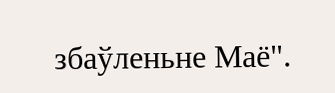збаўленьне Маё".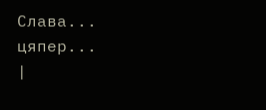Слава... цяпер...
|